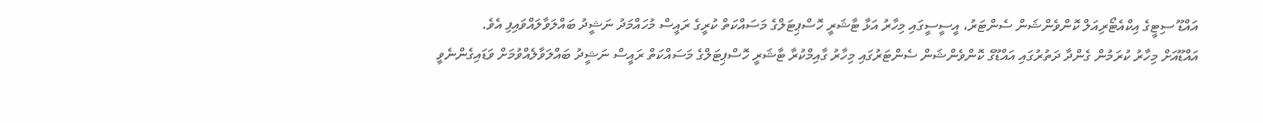އައްޑޫ ސިޓީގެ އިކްއެޓޯރިއަލް ކޮންވެންޝަން ސެންޓަރު، އީސީސީގައި މިހާރު އަޅާ ޓާޝަރީ ހޮސްޕިޓަލްގެ މަސައްކަތް ކުރީގެ ރައީސް މުހައްމަދު ނަޝީދު ބައްލަވާލައްވައިފި އެވެ.
އައްޑޫއަށް މިހާރު ކުރަމުން ގެންދާ ދަތުރުގައި އައްޑޫގެ ކޮންވެންޝަން ސެންޓަރުގައި މިހާރު ގާއިމްކުރާ ޓާޝަރީ ހޮސްޕިޓަލްގެ މަސައްކަތް ރައީސް ނަޝީދު ބައްލަވާލެއްވުމަށް ވަޑައިގެންނެވީ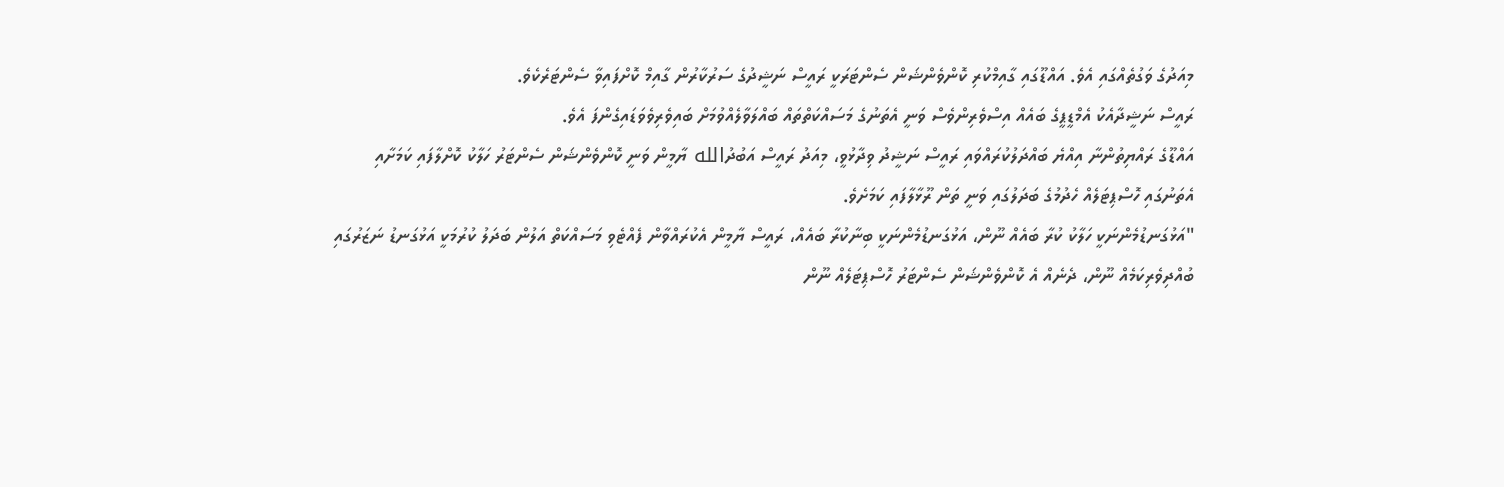މިއަދުގެ ވަގުތެއްގައި އެވެ. އައްޑޫގައި ގާއިމްކުރި ކޮންވެންޝަން ސެންޓަރަކީ ރައީސް ނަޝީދުގެ ސަރުކާރުން ގާއިމް ކޮށްފައިވާ ސެންޓަރެކެވެ.
ރައީސް ނަޝީދާއެކު އެމްޑީޕީގެ ބައެއް އިސްވެރިންވެސް ވަނީ އެތަނުގެ މަސައްކަތްތައް ބައްލަވާލެއްވުމަށް ބައިވެރިވެވަޑައިގެންފަ އެވެ.
އައްޑޫގެ ރައްޔިތުންނާ އިއްޔެ ބައްދަލުކުރައްވައި ރައީސް ނަޝީދު ވިދާޅުވީ، މިއަދު ރައީސް އަބުދުالله ޔާމީން ވަނީ ކޮންވެންޝަން ސެންޓަރު ހަލާކު ކޮށްލާފައި ކަމަށާއި އެތަނުގައި ހޮސްޕިޓަލެއް ހެދުމުގެ ބަދަލުގައި ވަނީ ތަން ރޫޅާލާފައި ކަމަށެވެ.
"އަޅުގަނޑުމެންނަކީ ހަލާކު ކުރާ ބައެއް ނޫން، އަޅުގަނޑުމެންނަކީ ބިނާކުރާ ބައެއް، ރައީސް ޔާމީން އެކުރައްވާން ފެއްޓެވި މަސައްކަތް އަލުން ބަދަލު ކުރުމަކީ އަޅުގަނޑު ނަޒަރުގައި ބުއްދިވެރިކަމެއް ނޫން، ދެނެއް އެ ކޮންވެންޝަން ސެންޓަރު ހޮސްޕިޓަލެއް ނޫން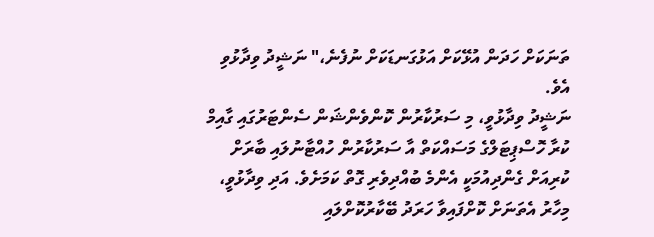ތަނަކަށް ހަދަން އުޅޭކަށް އަޅުގަނޑަކަށް ނުފެނެ،" ނަޝީދު ވިދާޅުވި އެވެ.
ނަޝީދު ވިދާޅުވީ، މި ސަރުކާރުން ކޮންވެންޝަން ސެންޓަރުގައި ގާއިމް ކުރާ ހޮސްޕިޓަލްގެ މަސައްކަތް އާ ސަރުކާރުން ހުއްޓާނުލައި ބާރަށް ކުރިއަށް ގެންދިއުމަކީ އެންމެ ބުއްދިވެރި ގޮތް ކަމަށެވެ. އަދި ވިދާޅުވީ، މިހާރު އެތަނަށް ކޮށްފައިވާ ހަރަދު ބޭކާރުކޮށްލައި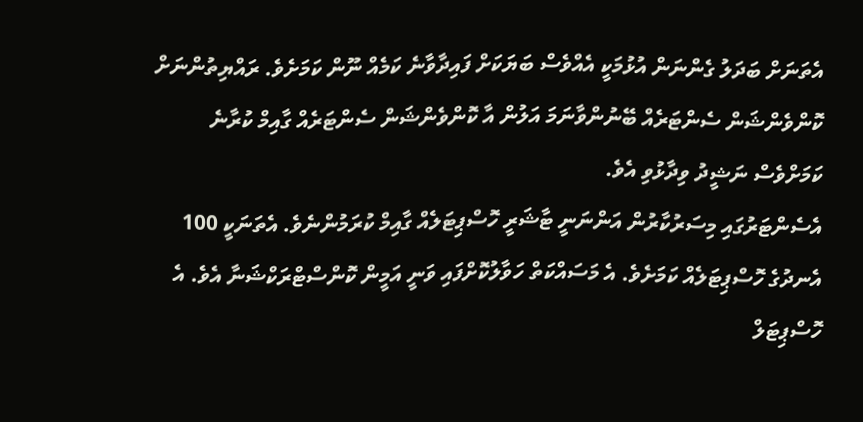އެތަނަށް ބަދަލު ގެންނަން އުޅުމަކީ އެއްވެސް ބަޔަކަށް ފައިދާވާނެ ކަމެއް ނޫން ކަމަށެވެ. ރައްޔިތުންނަށް ކޮންވެންޝަން ސެންޓަރެއް ބޭނުންވާނަމަ އަލުން އާ ކޮންވެންޝަން ސެންޓަރެއް ގާއިމް ކުރާނެ ކަމަށްވެސް ނަޝީދު ވިދާޅުވި އެވެ.
އެސެންޓަރުގައި މިސަރުކާރުން އަންނަނީ ޓާޝަރީ ހޮސްޕިޓަލެއް ގާއިމް ކުރަމުންނެވެ. އެތަނަކީ 100 އެނދުގެ ހޮސްޕިޓަލެއް ކަމަށެވެ. އެ މަސައްކަތް ހަވާލުކޮށްފައި ވަނީ އަމީން ކޮންސްޓްރަކްޝަނާ އެވެ. އެ ހޮސްޕިޓަލް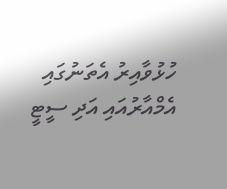ހުޅުވާއިރު އެތަނުގައި އެމްއާރުއައި އަދި ސީޓީ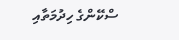ސްކޭންގެ ހިދުމަތާއި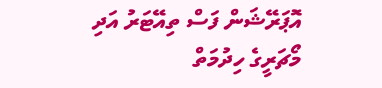އޮޕަރޭޝަން ފަސް ތިއޭޓަރު އަދި މޯޗަރީގެ ހިދުމަތް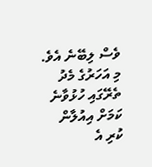ވެސް ލިބޭނެ އެވެ. މި އަހަރުގެ މެދު ތެރޭގައި ހުޅުވާނެ ކަމަށް އިއުލާން ކުރި އެ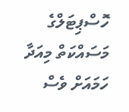ހޮސްޕިޓަލްގެ މަސައްކަތް މިއަދާ ހަމައަށް ވެސް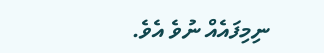ނިމިފައެއް ނުވެ އެވެ.